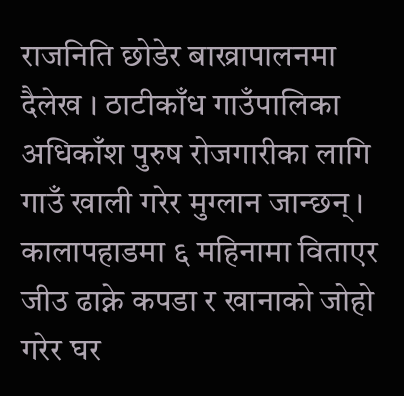राजनिति छोडेर बाख्रापालनमा
दैलेख । ठाटीकाँध गाउँपालिका अधिकाँश पुरुष रोजगारीका लागि गाउँ खाली गरेर मुग्लान जान्छन् । कालापहाडमा ६ महिनामा विताएर जीउ ढाक्ने कपडा र खानाको जोहो गरेर घर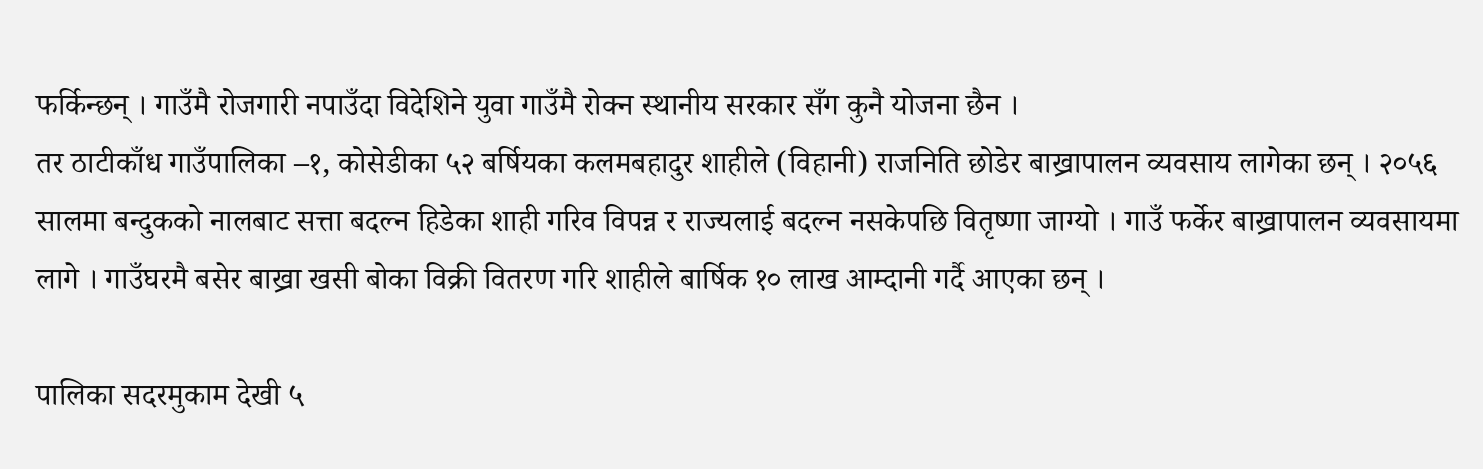फर्किन्छन् । गाउँमै रोजगारी नपाउँदा विदेशिने युवा गाउँमै रोक्न स्थानीय सरकार सँग कुनै योजना छैन ।
तर ठाटीकाँध गाउँपालिका –१, कोसेडीका ५२ बर्षियका कलमबहादुर शाहीले (विहानी) राजनिति छोडेर बाख्रापालन व्यवसाय लागेका छन् । २०५६ सालमा बन्दुकको नालबाट सत्ता बदल्न हिडेका शाही गरिव विपन्न र राज्यलाई बदल्न नसकेपछि वितृष्णा जाग्यो । गाउँ फर्केर बाख्रापालन व्यवसायमा लागे । गाउँघरमै बसेर बाख्रा खसी बोका विक्री वितरण गरि शाहीले बार्षिक १० लाख आम्दानी गर्दै आएका छन् ।

पालिका सदरमुकाम देखी ५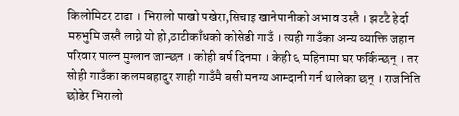किलोमिटर टाढा । भिरालो पाखो पखेरा,सिचाइ खानेपानीको अभाव उस्तै । झटटै हेर्दा मरुभुमि जस्तै लाग्ने यो हो,ठाटीकाँधको कोसेडी गाउँ । त्यही गाउँका अन्य व्याक्ति जहान परिवार पाल्न मुग्लान जान्छन । कोही बर्ष दिनमा । केही ६ महिनामा घर फर्किन्छन् । तर सोही गाउँका कलमबहादुर शाही गाउँमै बसी मनग्य आम्दानी गर्न थालेका छन् । राजनिति छोडेर भिरालो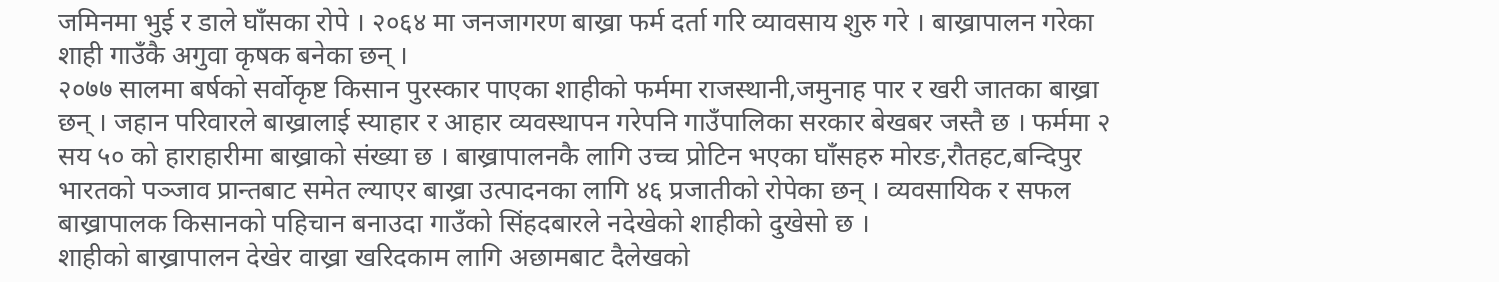जमिनमा भुई र डाले घाँसका रोपे । २०६४ मा जनजागरण बाख्रा फर्म दर्ता गरि व्यावसाय शुरु गरे । बाख्रापालन गरेका शाही गाउँकै अगुवा कृषक बनेका छन् ।
२०७७ सालमा बर्षको सर्वोकृष्ट किसान पुरस्कार पाएका शाहीको फर्ममा राजस्थानी,जमुनाह पार र खरी जातका बाख्रा छन् । जहान परिवारले बाख्रालाई स्याहार र आहार व्यवस्थापन गरेपनि गाउँपालिका सरकार बेखबर जस्तै छ । फर्ममा २ सय ५० को हाराहारीमा बाख्राको संख्या छ । बाख्रापालनकै लागि उच्च प्रोटिन भएका घाँसहरु मोरङ,रौतहट,बन्दिपुर भारतको पञ्जाव प्रान्तबाट समेत ल्याएर बाख्रा उत्पादनका लागि ४६ प्रजातीको रोपेका छन् । व्यवसायिक र सफल बाख्रापालक किसानको पहिचान बनाउदा गाउँको सिंहदबारले नदेखेको शाहीको दुखेसो छ ।
शाहीको बाख्रापालन देखेर वाख्रा खरिदकाम लागि अछामबाट दैलेखको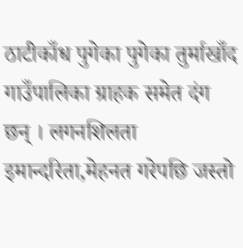ठाटीकाँध पुगेका पुगेका तुर्माखाँद गाउँपालिका ग्राहक समेत दंग छन् । लगनशिलता इमान्दरिता,मेहनत गरेपछि जस्तो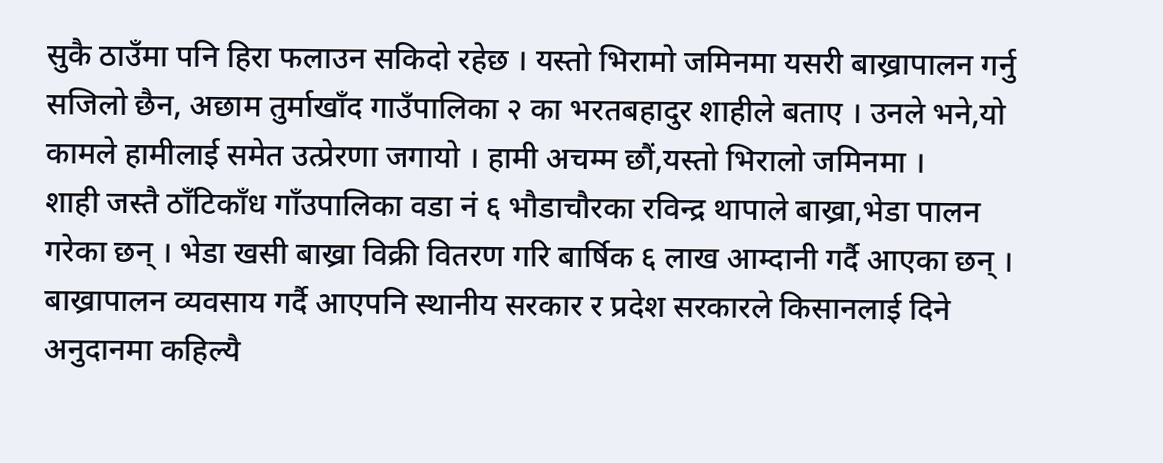सुकै ठाउँमा पनि हिरा फलाउन सकिदो रहेछ । यस्तो भिरामो जमिनमा यसरी बाख्रापालन गर्नु सजिलो छैन, अछाम तुर्माखाँद गाउँपालिका २ का भरतबहादुर शाहीले बताए । उनले भने,यो कामले हामीलाई समेत उत्प्रेरणा जगायो । हामी अचम्म छौं,यस्तो भिरालो जमिनमा ।
शाही जस्तै ठाँटिकाँध गाँउपालिका वडा नं ६ भौडाचौरका रविन्द्र थापाले बाख्रा,भेडा पालन गरेका छन् । भेडा खसी बाख्रा विक्री वितरण गरि बार्षिक ६ लाख आम्दानी गर्दै आएका छन् । बाख्रापालन व्यवसाय गर्दै आएपनि स्थानीय सरकार र प्रदेश सरकारले किसानलाई दिने अनुदानमा कहिल्यै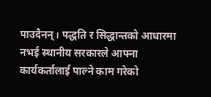पाउदैनन् । पद्धति र सिद्धान्तको आधारमा नभई स्थानीय सरकारले आफ्ना कार्यकर्तालाई पाल्ने काम गरेको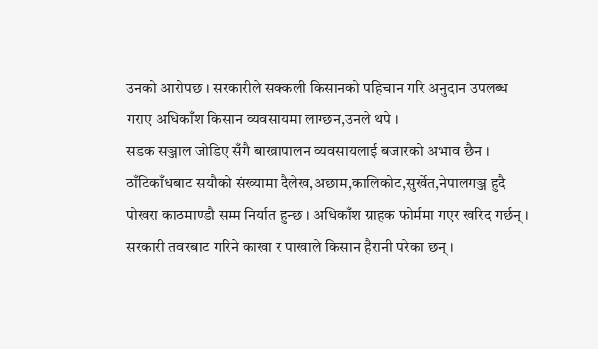उनको आरोपछ । सरकारीले सक्कली किसानको पहिचान गरि अनुदान उपलब्ध गराए अधिकाँश किसान व्यवसायमा लाग्छन,उनले थपे ।
सडक सञ्जाल जोडिए सँगै बाख्रापालन व्यवसायलाई बजारको अभाव छैन । ठाँटिकाँधबाट सयौको संख्यामा दैलेख,अछाम,कालिकोट,सुर्खेत,नेपालगञ्ज हुदै पोखरा काठमाण्डौ सम्म निर्यात हुन्छ । अधिकाँश ग्राहक फोर्ममा गएर खरिद गर्छन् । सरकारी तवरबाट गरिने काखा र पाखाले किसान हैरानी परेका छन् ।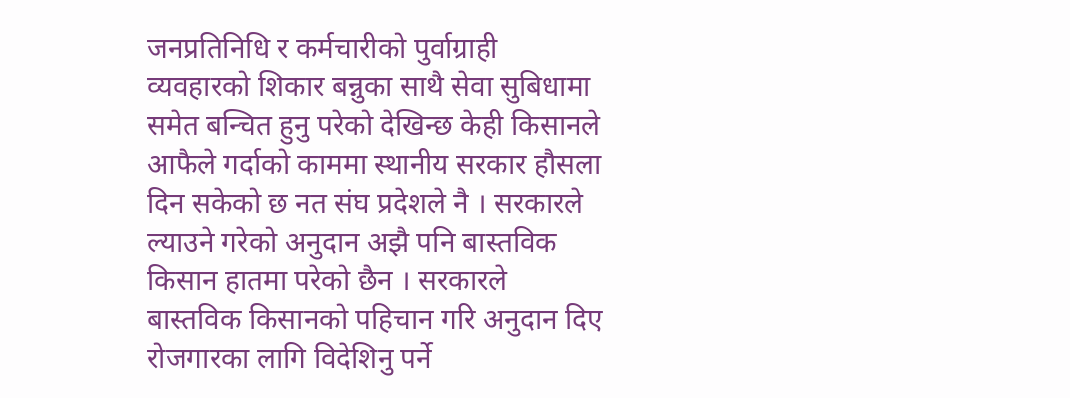जनप्रतिनिधि र कर्मचारीको पुर्वाग्राही व्यवहारको शिकार बन्नुका साथै सेवा सुबिधामा समेत बन्चित हुनु परेको देखिन्छ केही किसानले आफैले गर्दाको काममा स्थानीय सरकार हौसला दिन सकेको छ नत संघ प्रदेशले नै । सरकारले ल्याउने गरेको अनुदान अझै पनि बास्तविक किसान हातमा परेको छैन । सरकारले बास्तविक किसानको पहिचान गरि अनुदान दिए रोजगारका लागि विदेशिनु पर्ने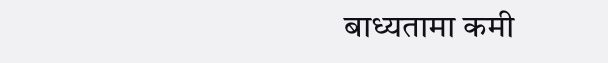बाध्यतामा कमी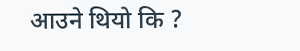आउने थियो कि ?